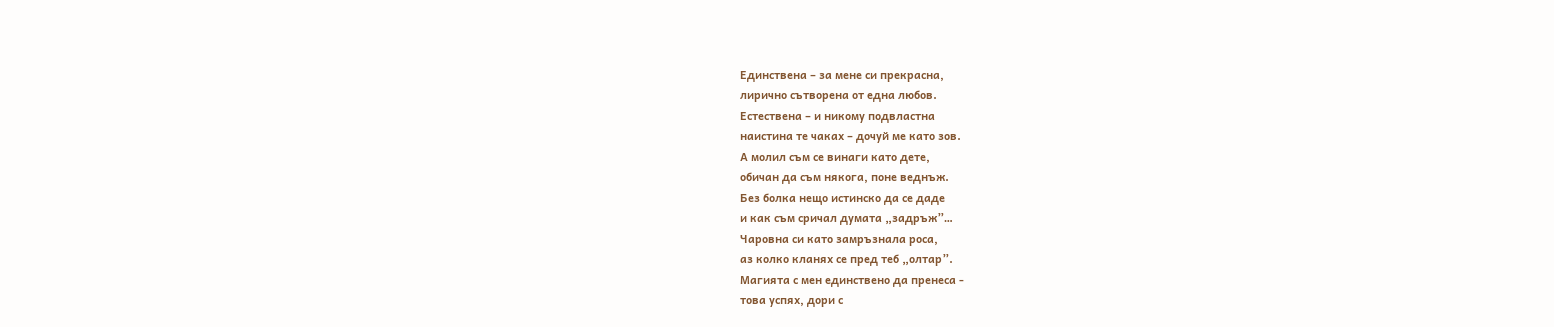Единствена – за мене си прекрасна,
лирично сътворена от една любов.
Естествена – и никому подвластна
наистина те чаках – дочуй ме като зов.
А молил съм се винаги като дете,
обичан да съм някога, поне веднъж.
Без болка нещо истинско да се даде
и как съм сричал думата „задръж”…
Чаровна си като замръзнала роса,
аз колко кланях се пред теб „олтар”.
Магията с мен единствено да пренеса -
това успях, дори с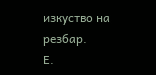изкуство на резбар.
Е.